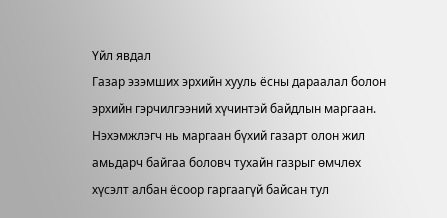Үйл явдал
Газар эзэмших эрхийн хууль ёсны дараалал болон эрхийн гэрчилгээний хүчинтэй байдлын маргаан. Нэхэмжлэгч нь маргаан бүхий газарт олон жил амьдарч байгаа боловч тухайн газрыг өмчлөх хүсэлт албан ёсоор гаргаагүй байсан тул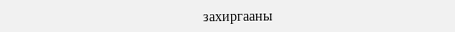захиргааны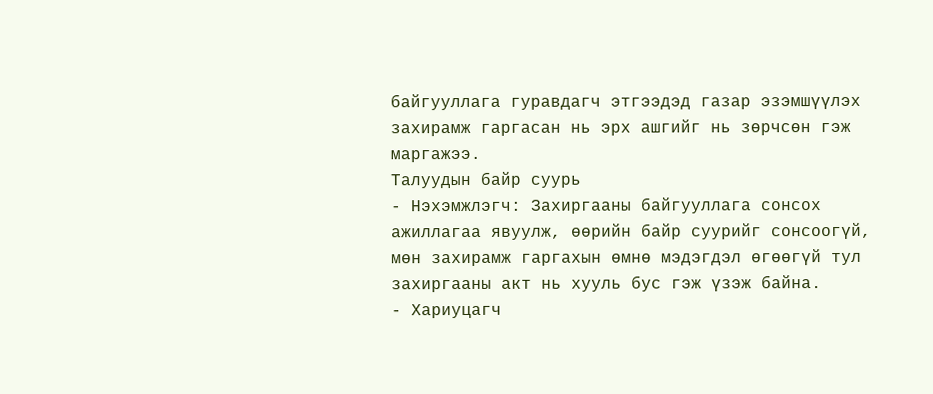байгууллага гуравдагч этгээдэд газар эзэмшүүлэх захирамж гаргасан нь эрх ашгийг нь зөрчсөн гэж маргажээ.
Талуудын байр суурь
- Нэхэмжлэгч: Захиргааны байгууллага сонсох ажиллагаа явуулж, өөрийн байр суурийг сонсоогүй, мөн захирамж гаргахын өмнө мэдэгдэл өгөөгүй тул захиргааны акт нь хууль бус гэж үзэж байна.
- Хариуцагч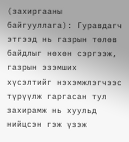(захиргааны байгууллага): Гуравдагч этгээд нь газрын төлөв байдлыг нөхөн сэргээж, газрын эзэмших хүсэлтийг нэхэмжлэгчээс түрүүлж гаргасан тул захирамж нь хуульд нийцсэн гэж үзэж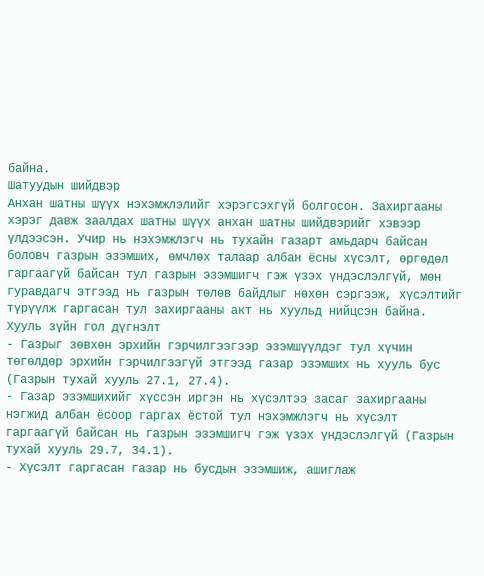байна.
Шатуудын шийдвэр
Анхан шатны шүүх нэхэмжлэлийг хэрэгсэхгүй болгосон. Захиргааны хэрэг давж заалдах шатны шүүх анхан шатны шийдвэрийг хэвээр үлдээсэн. Учир нь нэхэмжлэгч нь тухайн газарт амьдарч байсан боловч газрын эзэмших, өмчлөх талаар албан ёсны хүсэлт, өргөдөл гаргаагүй байсан тул газрын эзэмшигч гэж үзэх үндэслэлгүй, мөн гуравдагч этгээд нь газрын төлөв байдлыг нөхөн сэргээж, хүсэлтийг түрүүлж гаргасан тул захиргааны акт нь хуульд нийцсэн байна.
Хууль зүйн гол дүгнэлт
- Газрыг зөвхөн эрхийн гэрчилгээгээр эзэмшүүлдэг тул хүчин төгөлдөр эрхийн гэрчилгээгүй этгээд газар эзэмших нь хууль бус (Газрын тухай хууль 27.1, 27.4).
- Газар эзэмшихийг хүссэн иргэн нь хүсэлтээ засаг захиргааны нэгжид албан ёсоор гаргах ёстой тул нэхэмжлэгч нь хүсэлт гаргаагүй байсан нь газрын эзэмшигч гэж үзэх үндэслэлгүй (Газрын тухай хууль 29.7, 34.1).
- Хүсэлт гаргасан газар нь бусдын эзэмшиж, ашиглаж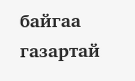байгаа газартай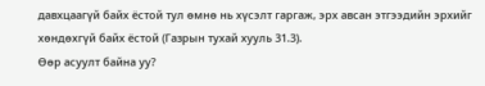давхцаагүй байх ёстой тул өмнө нь хүсэлт гаргаж, эрх авсан этгээдийн эрхийг хөндөхгүй байх ёстой (Газрын тухай хууль 31.3).
Өөр асуулт байна уу?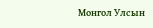Монгол Улсын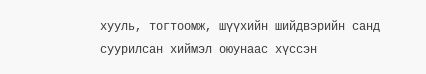хууль, тогтоомж, шүүхийн шийдвэрийн санд суурилсан хиймэл оюунаас хүссэн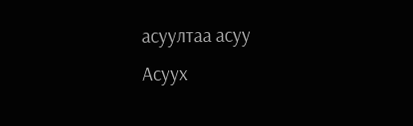асуултаа асуу
Асуух